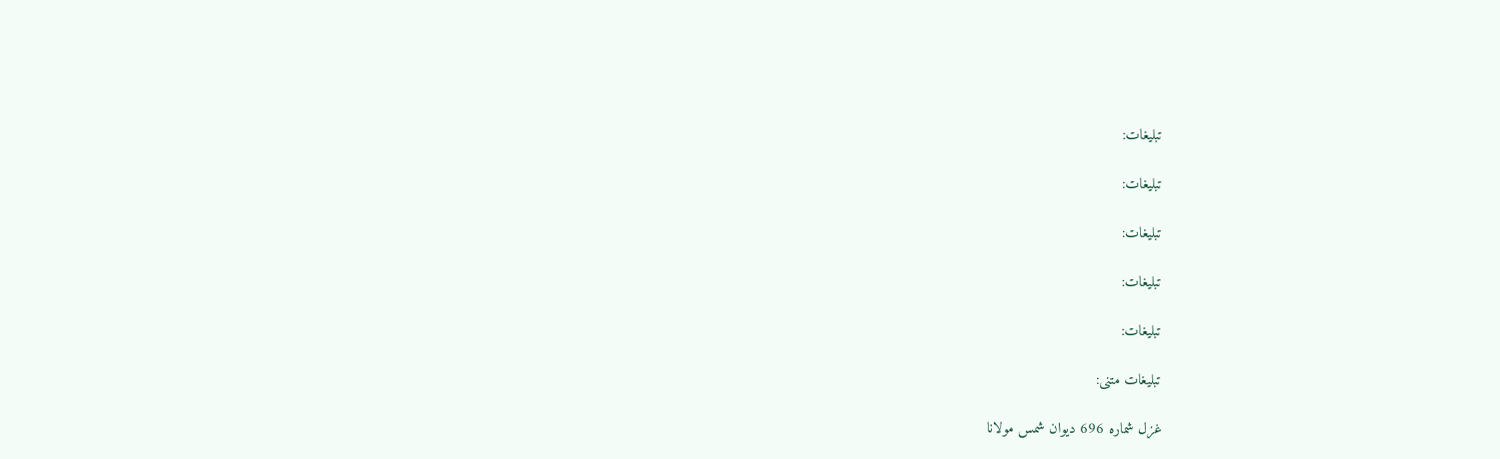تبلیغات:

تبلیغات:

تبلیغات:

تبلیغات:

تبلیغات:

تبلیغات متنی:

غزل شماره 696 دیوان شمس مولانا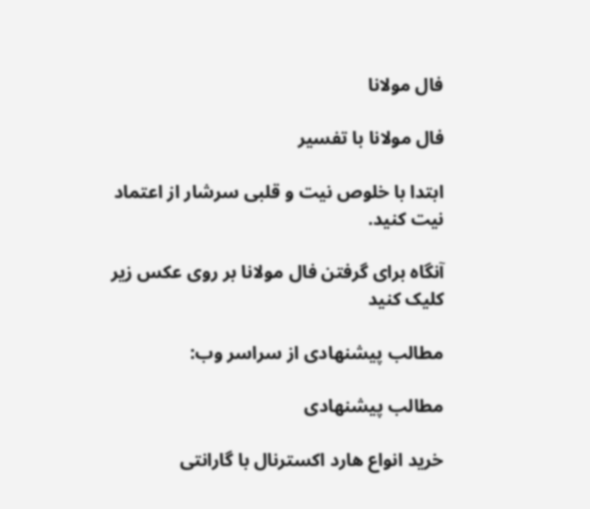فال مولانا

فال مولانا با تفسیر

ابتدا با خلوص نیت و قلبی سرشار از اعتماد نیت کنید.

آنگاه برای گرفتن فال مولانا بر روی عکس زیر کلیک کنید

مطالب پیشنهادی از سراسر وب:

مطالب پیشنهادی

خرید انواع هارد اکسترنال با گارانتی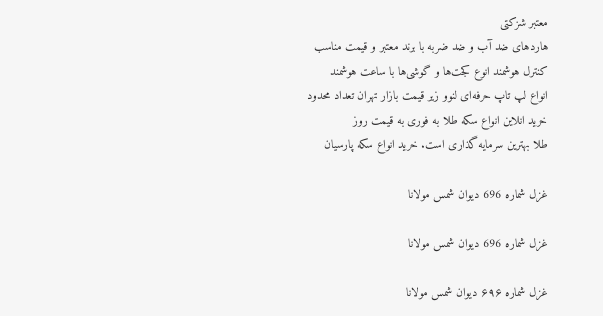معتبر شزکتی
هارد‌های ضد آب و ضد ضربه با برند معتبر و قیمت مناسب
کنترل هوشمند انوع کجت‌ها و گوشی‌ها با ساعت هوشمند
انواع لپ تاپ حرفه‌ای لنوو زیر قیمت بازار تهران تعداد محدود
خرید انلاین انواع سکه طلا به فوری به قیمت روز
طلا بهترین سرمایه گذاری است. خرید انواع سکه پارسیان

غزل شماره 696 دیوان شمس مولانا

غزل شماره 696 دیوان شمس مولانا

غزل شماره ۶۹۶ دیوان شمس مولانا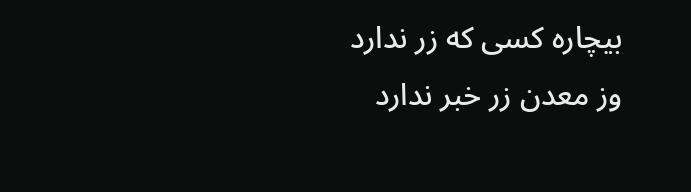بیچاره کسی که زر ندارد
وز معدن زر خبر ندارد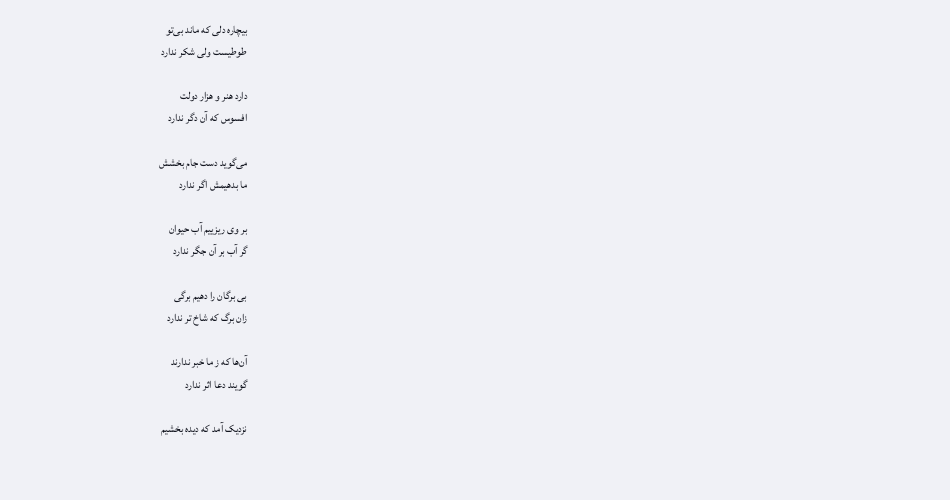بیچاره دلی که ماند بی‌تو
طوطیست ولی شکر ندارد

دارد هنر و هزار دولت
افسوس که آن دگر ندارد

می‌گوید دست جام بخشش
ما بدهیمش اگر ندارد

بر وی ریزییم آب حیوان
گر آب بر آن جگر ندارد

بی برگان را دهیم برگی
زان برگ که شاخ تر ندارد

آن‌ها که ز ما خبر ندارند
گویند دعا اثر ندارد

نزدیک آمد که دیده بخشیم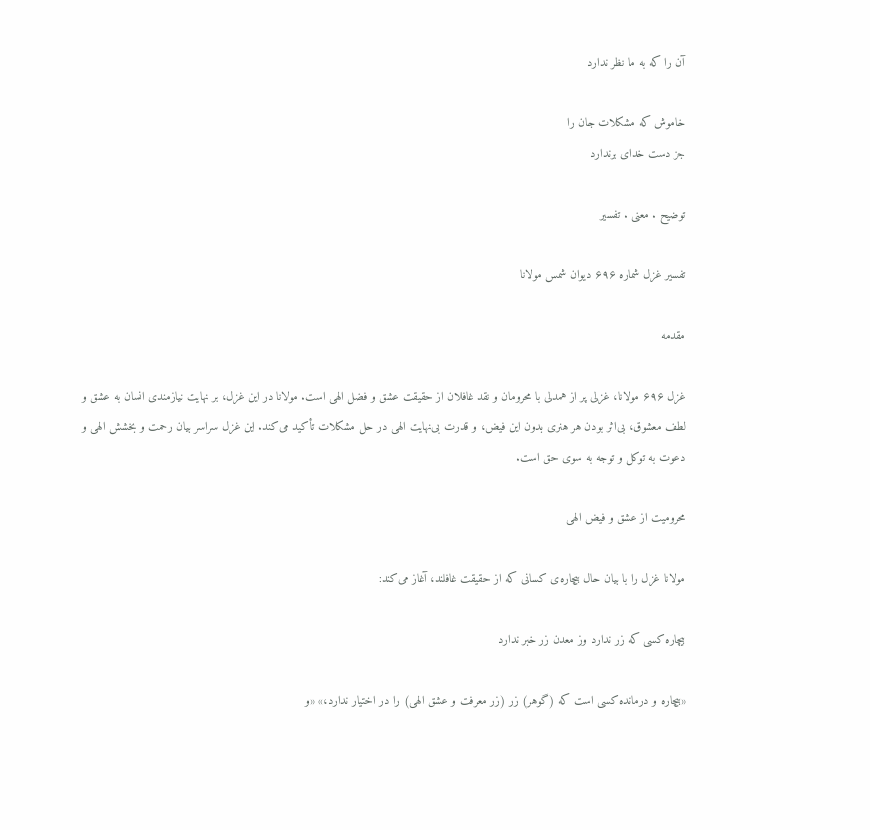آن را که به ما نظر ندارد

خاموش که مشکلات جان را
جز دست خدای برندارد

توضیح . معنی . تفسیر

تفسیر غزل شماره ۶۹۶ دیوان شمس مولانا

مقدمه

غزل ۶۹۶ مولانا، غزلی پر از همدلی با محرومان و نقد غافلان از حقیقت عشق و فضل الهی است. مولانا در این غزل، بر نهایت نیازمندی انسان به عشق و لطف معشوق، بی‌اثر بودن هر هنری بدون این فیض، و قدرت بی‌نهایت الهی در حل مشکلات تأکید می‌کند. این غزل سراسر بیان رحمت و بخشش الهی و دعوت به توکل و توجه به سوی حق است.

محرومیت از عشق و فیض الهی

مولانا غزل را با بیان حال بیچاره‌ی کسانی که از حقیقت غافلند، آغاز می‌کند:

بیچاره کسی که زر ندارد وز معدن زر خبر ندارد

«بیچاره و درمانده کسی است که (گوهر) زر (زر معرفت و عشق الهی) را در اختیار ندارد،» «و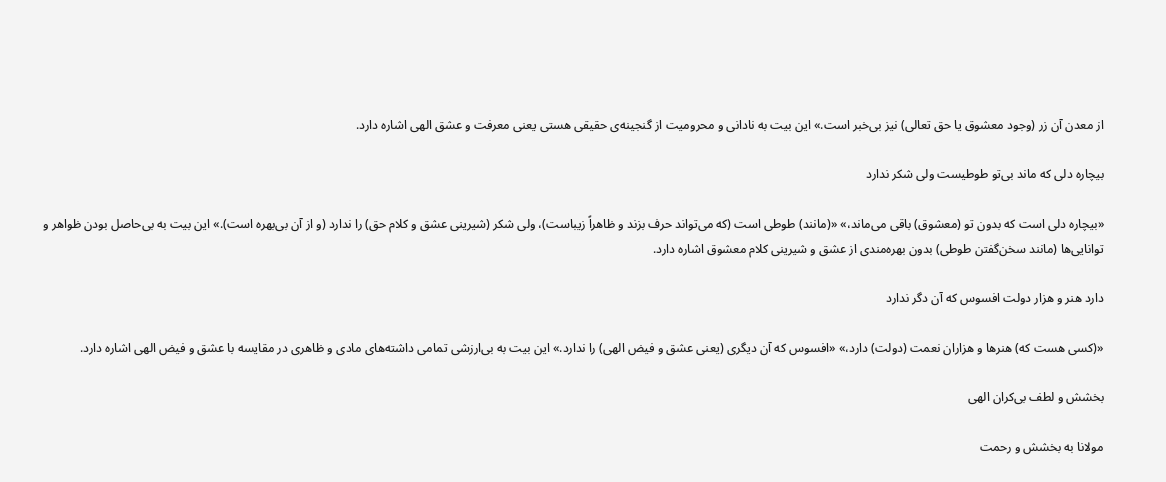از معدن آن زر (وجود معشوق یا حق تعالی) نیز بی‌خبر است.» این بیت به نادانی و محرومیت از گنجینه‌ی حقیقی هستی یعنی معرفت و عشق الهی اشاره دارد.

بیچاره دلی که ماند بی‌تو طوطیست ولی شکر ندارد

«بیچاره دلی است که بدون تو (معشوق) باقی می‌ماند،» «(مانند) طوطی است (که می‌تواند حرف بزند و ظاهراً زیباست)، ولی شکر (شیرینی عشق و کلام حق) را ندارد (و از آن بی‌بهره است).» این بیت به بی‌حاصل بودن ظواهر و توانایی‌ها (مانند سخن‌گفتن طوطی) بدون بهره‌مندی از عشق و شیرینی کلام معشوق اشاره دارد.

دارد هنر و هزار دولت افسوس که آن دگر ندارد

«(کسی هست که) هنرها و هزاران نعمت (دولت) دارد،» «افسوس که آن دیگری (یعنی عشق و فیض الهی) را ندارد.» این بیت به بی‌ارزشی تمامی داشته‌های مادی و ظاهری در مقایسه با عشق و فیض الهی اشاره دارد.

بخشش و لطف بی‌کران الهی

مولانا به بخشش و رحمت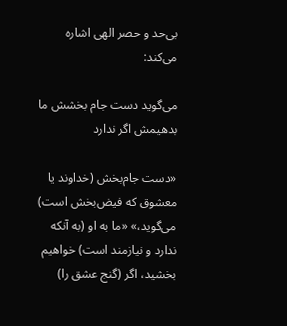بی‌حد و حصر الهی اشاره می‌کند:

می‌گوید دست جام بخشش ما بدهیمش اگر ندارد

«دست جام‌بخش (خداوند یا معشوق که فیض‌بخش است) می‌گوید،» «ما به او (به آنکه ندارد و نیازمند است) خواهیم بخشید، اگر (گنج عشق را)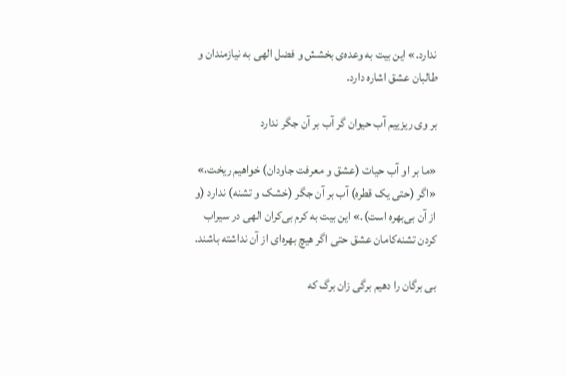ندارد.» این بیت به وعده‌ی بخشش و فضل الهی به نیازمندان و طالبان عشق اشاره دارد.

بر وی ریزییم آب حیوان گر آب بر آن جگر ندارد

«ما بر او آب حیات (عشق و معرفت جاودان) خواهیم ریخت،» «اگر (حتی یک قطره) آب بر آن جگر (خشک و تشنه) ندارد (و از آن بی‌بهره است).» این بیت به کرم بی‌کران الهی در سیراب کردن تشنه‌کامان عشق حتی اگر هیچ بهره‌ای از آن نداشته باشند.

بی برگان را دهیم برگی زان برگ که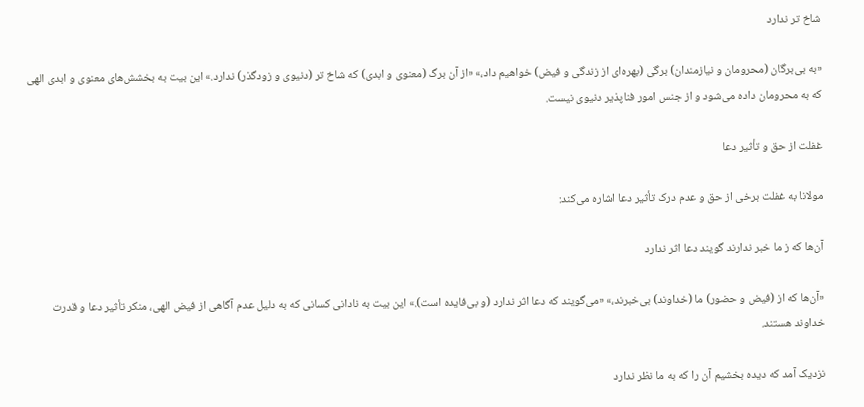شاخ تر ندارد

«به بی‌برگان (محرومان و نیازمندان) برگی (بهره‌ای از زندگی و فیض) خواهیم داد،» «از آن برگ (معنوی و ابدی) که شاخ تر (دنیوی و زودگذر) ندارد.» این بیت به بخشش‌های معنوی و ابدی الهی که به محرومان داده می‌شود و از جنس امور فناپذیر دنیوی نیست.

غفلت از حق و تأثیر دعا

مولانا به غفلت برخی از حق و عدم درک تأثیر دعا اشاره می‌کند:

آن‌ها که ز ما خبر ندارند گویند دعا اثر ندارد

«آن‌ها که از (فیض و حضور) ما (خداوند) بی‌خبرند،» «می‌گویند که دعا اثر ندارد (و بی‌فایده است).» این بیت به نادانی کسانی که به دلیل عدم آگاهی از فیض الهی، منکر تأثیر دعا و قدرت خداوند هستند.

نزدیک آمد که دیده بخشیم آن را که به ما نظر ندارد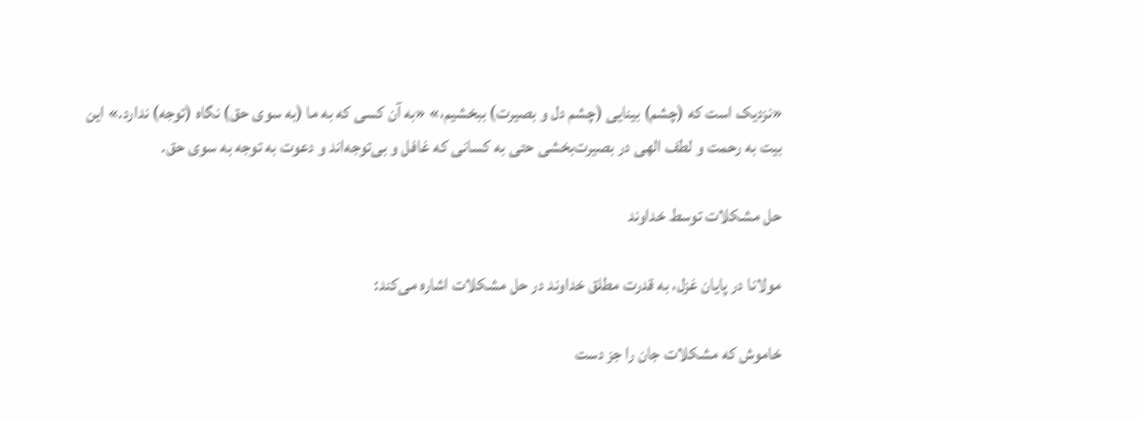«نزدیک است که (چشم) بینایی (چشم دل و بصیرت) ببخشیم،» «به آن کسی که به ما (به سوی حق) نگاه (توجه) ندارد.» این بیت به رحمت و لطف الهی در بصیرت‌بخشی حتی به کسانی که غافل و بی‌توجه‌اند و دعوت به توجه به سوی حق.

حل مشکلات توسط خداوند

مولانا در پایان غزل، به قدرت مطلق خداوند در حل مشکلات اشاره می‌کند:

خاموش که مشکلات جان را جز دست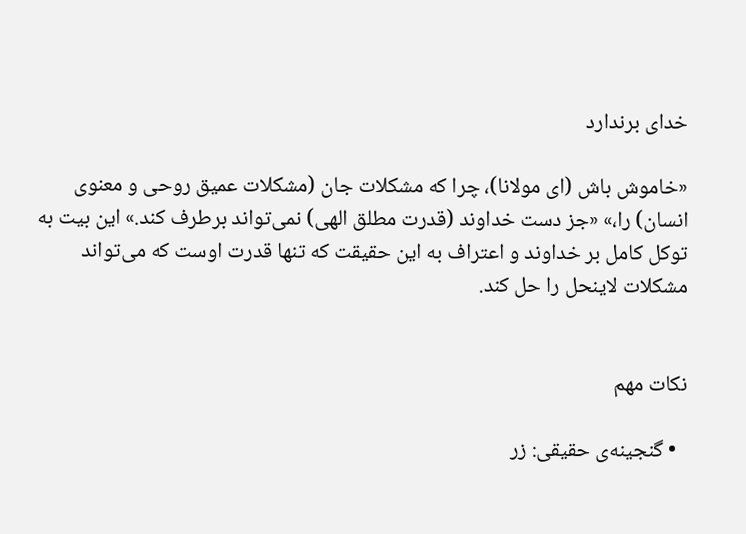خدای برندارد

«خاموش باش (ای مولانا)، چرا که مشکلات جان (مشکلات عمیق روحی و معنوی انسان) را،» «جز دست خداوند (قدرت مطلق الهی) نمی‌تواند برطرف کند.» این بیت به توکل کامل بر خداوند و اعتراف به این حقیقت که تنها قدرت اوست که می‌تواند مشکلات لاینحل را حل کند.


نکات مهم

  • گنجینه‌ی حقیقی: زر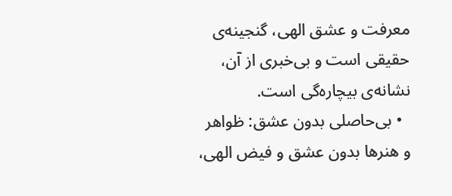معرفت و عشق الهی، گنجینه‌ی حقیقی است و بی‌خبری از آن، نشانه‌ی بیچاره‌گی است.
  • بی‌حاصلی بدون عشق: ظواهر و هنرها بدون عشق و فیض الهی،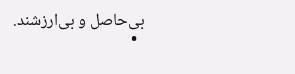بی‌حاصل و بی‌ارزشند.
  •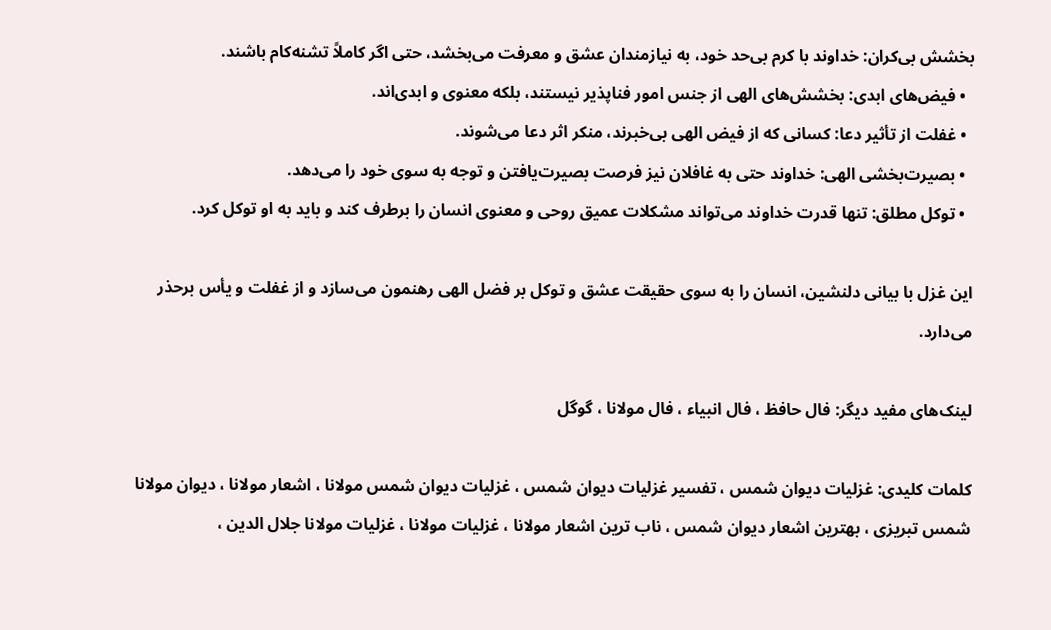بخشش بی‌کران: خداوند با کرم بی‌حد خود، به نیازمندان عشق و معرفت می‌بخشد، حتی اگر کاملاً تشنه‌کام باشند.
  • فیض‌های ابدی: بخشش‌های الهی از جنس امور فناپذیر نیستند، بلکه معنوی و ابدی‌اند.
  • غفلت از تأثیر دعا: کسانی که از فیض الهی بی‌خبرند، منکر اثر دعا می‌شوند.
  • بصیرت‌بخشی الهی: خداوند حتی به غافلان نیز فرصت بصیرت‌یافتن و توجه به سوی خود را می‌دهد.
  • توکل مطلق: تنها قدرت خداوند می‌تواند مشکلات عمیق روحی و معنوی انسان را برطرف کند و باید به او توکل کرد.

این غزل با بیانی دلنشین، انسان را به سوی حقیقت عشق و توکل بر فضل الهی رهنمون می‌سازد و از غفلت و یأس برحذر می‌دارد.

لینک‌های مفید دیگر: فال حافظ ، فال انبیاء ، فال مولانا ، گوگل

کلمات کلیدی: غزلیات دیوان شمس ، تفسیر غزلیات دیوان شمس ، غزلیات دیوان شمس مولانا ، اشعار مولانا ، دیوان مولانا شمس تبریزی ، بهترین اشعار دیوان شمس ، ناب ترین اشعار مولانا ، غزلیات مولانا ، غزلیات مولانا جلال الدین ،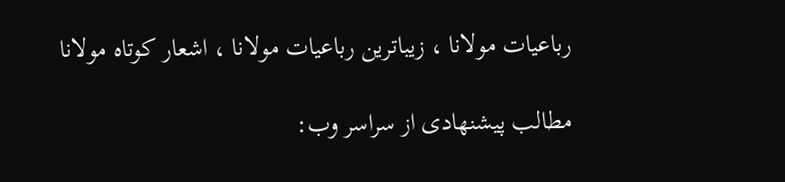رباعیات مولانا ، زیباترین رباعیات مولانا ، اشعار کوتاه مولانا

مطالب پیشنهادی از سراسر وب: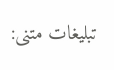تبلیغات متنی: